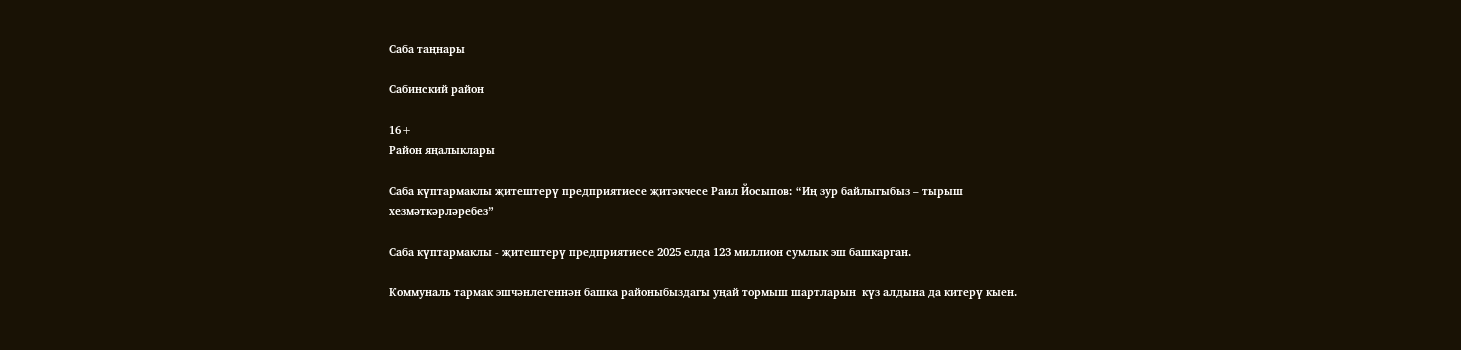Саба таңнары

Сабинский район

16+
Район яңалыклары

Саба күптармаклы җитештерү предприятиесе җитәкчесе Раил Йосыпов: “Иң зур байлыгыбыз – тырыш хезмәткәрләребез”

Саба күптармаклы - җитештерү предприятиесе 2025 елда 123 миллион сумлык эш башкарган.

Коммуналь тармак эшчәнлегеннән башка районыбыздагы уңай тормыш шартларын  күз алдына да китерү кыен.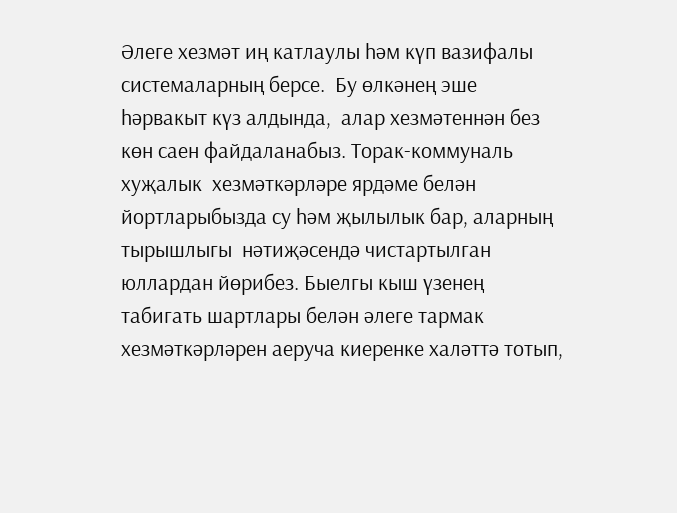Әлеге хезмәт иң катлаулы һәм күп вазифалы системаларның берсе.  Бу өлкәнең эше  һәрвакыт күз алдында,  алар хезмәтеннән без көн саен файдаланабыз. Торак-коммуналь хуҗалык  хезмәткәрләре ярдәме белән  йортларыбызда су һәм җылылык бар, аларның тырышлыгы  нәтиҗәсендә чистартылган юллардан йөрибез. Быелгы кыш үзенең табигать шартлары белән әлеге тармак   хезмәткәрләрен аеруча киеренке халәттә тотып,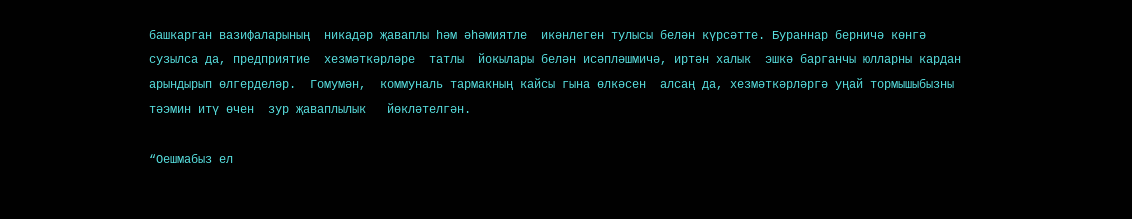башкарган вазифаларының  никадәр җаваплы һәм әһәмиятле  икәнлеген тулысы белән күрсәтте. Бураннар берничә көнгә  сузылса да, предприятие  хезмәткәрләре  татлы  йокылары белән исәпләшмичә, иртән халык  эшкә барганчы юлларны кардан арындырып өлгерделәр.  Гомумән,  коммуналь тармакның кайсы гына өлкәсен  алсаң да, хезмәткәрләргә уңай тормышыбызны тәэмин итү өчен  зур җаваплылык   йөкләтелгән.

“Оешмабыз ел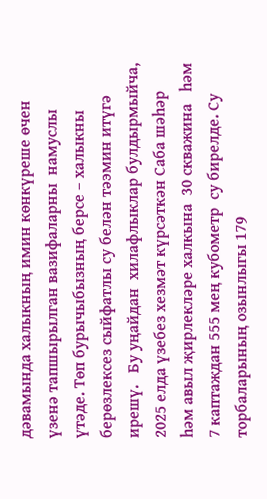дәвамында халыкның имин көнкүреше өчен үзенә тапшырылган вазифаларны  намуслы үтәде. Төп бурычыбызның берсе – халыкны берөзлексез сыйфатлы су белән тәэмин итүгә ирешү.   Бу уңайдан  хилафлыклар булдырмыйча,   2025 елда үзебез хезмәт күрсәткән Саба шәһәр һәм авыл җирлекләре халкына  30 cкважина   һәм 7 каптаждан 555 мең кубометр  су бирелде. Су торбаларының озынлыгы 179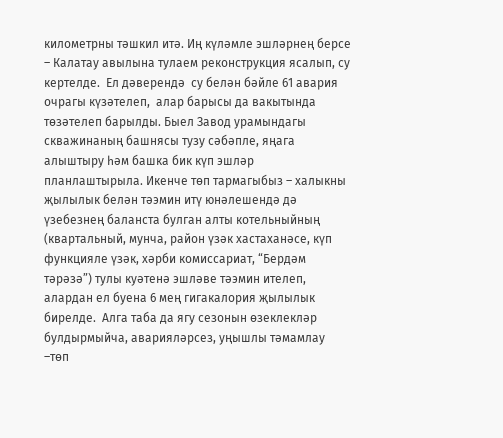километрны тәшкил итә. Иң күләмле эшләрнең берсе – Калатау авылына тулаем реконструкция ясалып, су кертелде.  Ел дәверендә  су белән бәйле 61 авария очрагы күзәтелеп,  алар барысы да вакытында төзәтелеп барылды. Быел Завод урамындагы скважинаның башнясы тузу сәбәпле, яңага алыштыру һәм башка бик күп эшләр планлаштырыла. Икенче төп тармагыбыз – халыкны җылылык белән тәэмин итү юнәлешендә дә үзебезнең баланста булган алты котельныйның (квартальный, мунча, район үзәк хастаханәсе, күп функцияле үзәк, хәрби комиссариат, “Бердәм тәрәзә”) тулы куәтенә эшләве тәэмин ителеп,  алардан ел буена 6 мең гигакалория җылылык бирелде.  Алга таба да ягу сезонын өзеклекләр булдырмыйча, аварияләрсез, уңышлы тәмамлау –төп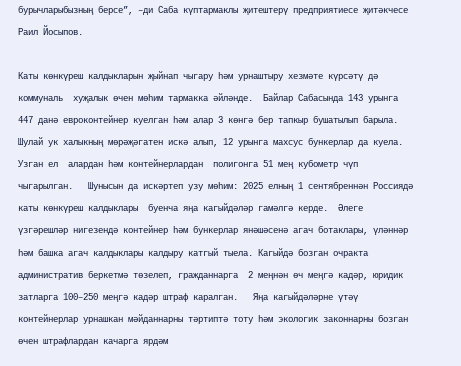бурычларыбызның берсе”, –ди Саба күптармаклы җитештерү предприятиесе җитәкчесе Раил Йосыпов.

Каты көнкүреш калдыкларын җыйнап чыгару һәм урнаштыру хезмәте күрсәтү дә  коммуналь  хуҗалык өчен мөһим тармакка әйләнде.  Байлар Сабасында 143 урынга  447 данә евроконтейнер куелган һәм алар 3 көнгә бер тапкыр бушатылып барыла.   Шулай ук халыкның мөрәҗәгатен искә алып, 12 урынга махсус бункерлар да куела. Узган ел  алардан һәм контейнерлардан  полигонга 51 мең кубометр чүп чыгарылган.   Шунысын да искәртеп узу мөһим: 2025 елның 1 сентябреннән Россиядә каты көнкүреш калдыклары  буенча яңа кагыйдәләр гамәлгә керде.  Әлеге үзгәрешләр нигезендә контейнер һәм бункерлар янәшәсенә агач ботаклары, үләннәр һәм башка агач калдыклары калдыру катгый тыела. Кагыйдә бозган очракта  административ беркетмә төзелеп, гражданнарга  2 меңнән өч меңгә кадәр, юридик затларга 100–250 меңгә кадәр штраф каралган.   Яңа кагыйдәләрне үтәү контейнерлар урнашкан мәйданнарны тәртиптә тоту һәм экологик законнарны бозган өчен штрафлардан качарга ярдәм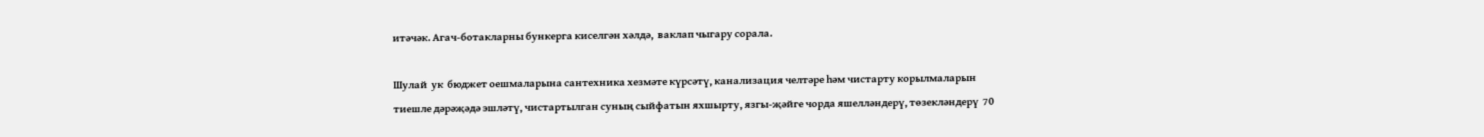итәчәк. Агач-ботакларны бункерга киселгән хәлдә,  ваклап чыгару сорала.

Шулай  ук  бюджет оешмаларына сантехника хезмәте күрсәтү, канализация челтәре һәм чистарту корылмаларын тиешле дәрәҗәдә эшләтү, чистартылган суның сыйфатын яхшырту, язгы-җәйге чорда яшелләндерү, төзекләндерү  70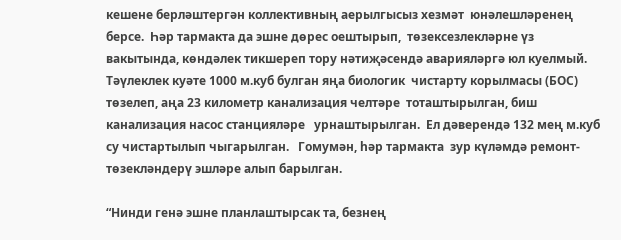кешене берләштергән коллективның аерылгысыз хезмәт  юнәлешләренең берсе.  Һәр тармакта да эшне дөрес оештырып,  төзексезлекләрне үз вакытында, көндәлек тикшереп тору нәтиҗәсендә аварияләргә юл куелмый.  Тәүлеклек куәте 1000 м.куб булган яңа биологик  чистарту корылмасы (БОС)  төзелеп, аңа 23 километр канализация челтәре  тоташтырылган, биш канализация насос станцияләре   урнаштырылган.  Ел дәверендә 132 мең м.куб су чистартылып чыгарылган.   Гомумән, һәр тармакта  зур күләмдә ремонт-төзекләндерү эшләре алып барылган.

“Нинди генә эшне планлаштырсак та, безнең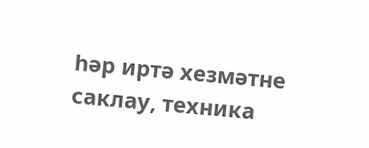һәр иртә хезмәтне саклау, техника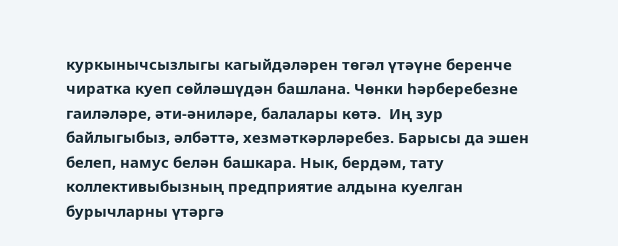куркынычсызлыгы кагыйдәләрен төгәл үтәүне беренче чиратка куеп сөйләшүдән башлана. Чөнки һәрберебезне гаиләләре, әти-әниләре, балалары көтә.  Иң зур байлыгыбыз, әлбәттә, хезмәткәрләребез. Барысы да эшен  белеп, намус белән башкара. Нык, бердәм, тату  коллективыбызның предприятие алдына куелган  бурычларны үтәргә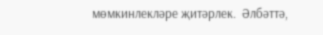мөмкинлекләре җитәрлек.  Әлбәттә,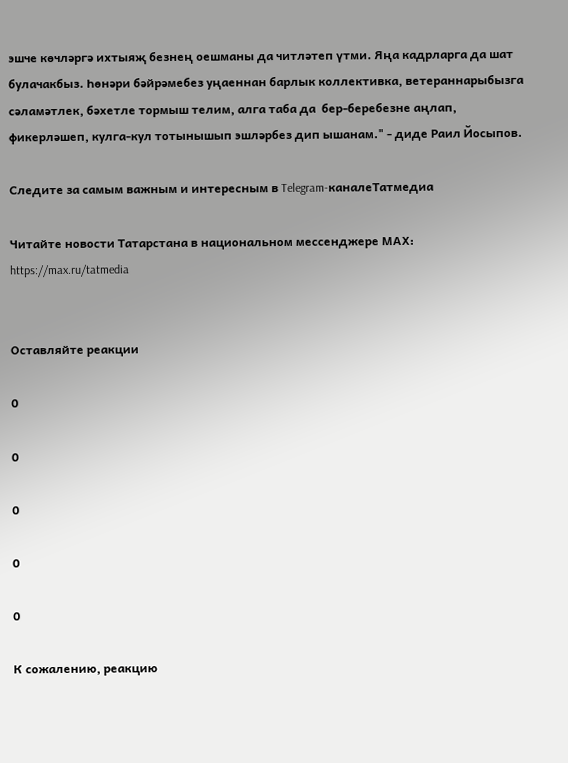эшче көчләргә ихтыяҗ безнең оешманы да читләтеп үтми. Яңа кадрларга да шат булачакбыз. Һөнәри бәйрәмебез уңаеннан барлык коллективка, ветераннарыбызга сәламәтлек, бәхетле тормыш телим, алга таба да  бер-беребезне аңлап, фикерләшеп, кулга-кул тотынышып эшләрбез дип ышанам." - диде Раил Йосыпов.

Следите за самым важным и интересным в Telegram-каналеТатмедиа

Читайте новости Татарстана в национальном мессенджере MАХ: https://max.ru/tatmedia


Оставляйте реакции

0

0

0

0

0

К сожалению, реакцию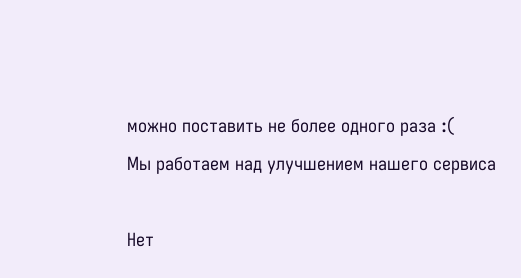можно поставить не более одного раза :(
Мы работаем над улучшением нашего сервиса

Нет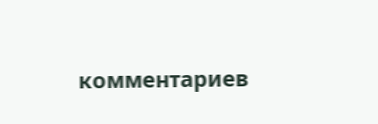комментариев